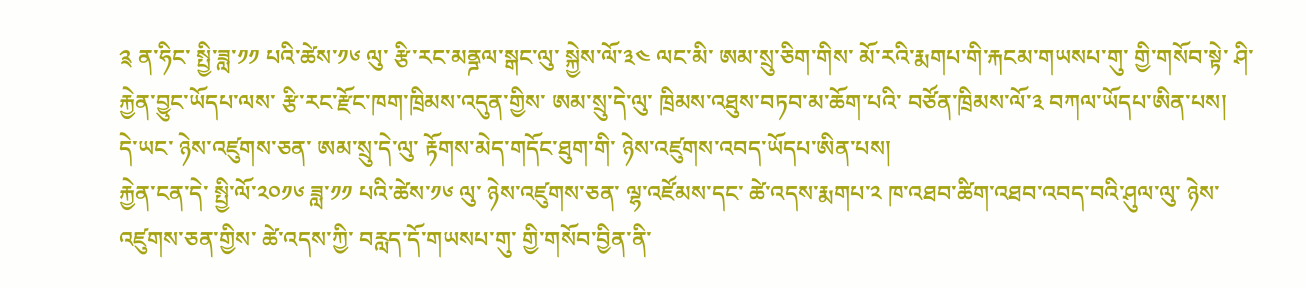༉ ན་ཧིང་ སྤྱི་ཟླ་༡༡ པའི་ཚེས་༡༦ ལུ་ རྩི་རང་མནྜལ་སྒང་ལུ་ སྐྱེས་ལོ་༣༤ ལང་མི་ ཨམ་སྲུ་ཅིག་གིས་ མོ་རའི་རྨགཔ་གི་རྐངམ་གཡསཔ་གུ་ གྱི་གསོབ་སྟེ་ ཤི་རྐྱེན་བྱུང་ཡོདཔ་ལས་ རྩི་རང་རྫོང་ཁག་ཁྲིམས་འདུན་གྱིས་ ཨམ་སྲུ་དེ་ལུ་ ཁྲིམས་འཐུས་བཏབ་མ་ཆོག་པའི་ བཙོན་ཁྲིམས་ལོ་༣ བཀལ་ཡོདཔ་ཨིན་པས།
དེ་ཡང་ ཉེས་འཛུགས་ཅན་ ཨམ་སྲུ་དེ་ལུ་ རྟོགས་མེད་གདོང་ཐུག་གི་ ཉེས་འཛུགས་འབད་ཡོདཔ་ཨིན་པས།
རྐྱེན་ངན་དེ་ སྤྱི་ལོ་༢༠༡༦ ཟླ་༡༡ པའི་ཚེས་༡༦ ལུ་ ཉེས་འཛུགས་ཅན་ ལྷ་འཛོམས་དང་ ཚེ་འདས་རྨགཔ་༢ ཁ་འཐབ་ཚིག་འཐབ་འབད་བའི་ཤུལ་ལུ་ ཉེས་འཛུགས་ཅན་གྱིས་ ཚེ་འདས་ཀྱི་ བརླད་དོ་གཡསཔ་གུ་ གྱི་གསོབ་བྱིན་ནི་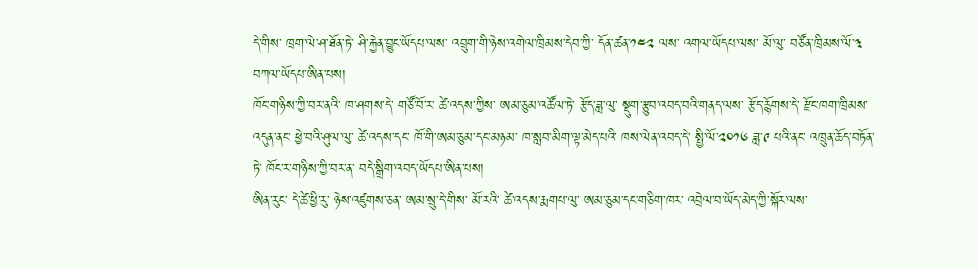དེ་གིས་ ཁྲག་ལེ་ཤ་ཐོན་ཏེ་ ཤི་རྐྱེན་བྱུང་ཡོདཔ་ལས་ འབྲུག་གི་ཉེས་འགེལ་ཁྲིམས་དེབ་ཀྱི་ དོན་ཚན་༡༤༢ ལས་ འགལ་ཡོདཔ་ལས་ མོ་ལུ་ བཙོན་ཁྲིམས་ལོ་༣ བཀལ་ཡོདཔ་ཨིན་པས།
ཁོང་གཉིས་ཀྱི་བར་ནའི་ ཁ་ཤགས་དེ་ གཙོ་བོ་ར་ ཚེ་འདས་ཀྱིས་ ཨམ་ཅུམ་འཚོལ་ཏེ་ རྩོད་ཟླ་ལུ་ སྡུག་རྩུབ་འབད་བའི་གནད་ལས་ རྩོད་རྙོགས་དེ་ རྫོང་ཁག་ཁྲིམས་འདུན་ནང་ ཕྱེ་བའི་ཤུལ་ལུ་ ཚེ་འདས་དང་ ཁོ་གི་ཨམ་ཅུམ་དང་མཉམ་ ཁ་སླབ་མིག་ལྟ་མེད་པའི་ ཁས་ལེན་འབད་དེ་ སྤྱི་ལོ་༢༠༡༦ ཟླ་༩ པའི་ནང་ འཁྲུན་ཆོད་བཏོན་ཏེ་ ཁོང་ར་གཉིས་ཀྱི་བར་ན་ བདེ་སྒྲིག་འབད་ཡོདཔ་ཨིན་པས།
ཨིན་རུང་ དེ་ཚེ་ཕྱི་རུ་ ཉེས་འཛུགས་ཅན་ ཨམ་སྲུ་དེ་གིས་ མོ་རའི་ ཚེ་འདས་རྨགཔ་ལུ་ ཨམ་ཅུམ་དང་གཅིག་ཁར་ འབྲེལ་བ་ཡོད་མེད་ཀྱི་སྐོར་ལས་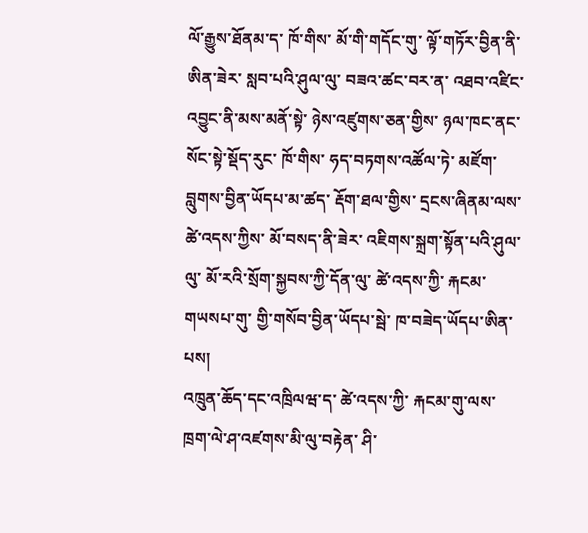ལོ་རྒྱུས་ཐོནམ་ད་ ཁོ་གིས་ མོ་གི་གདོང་གུ་ ལྟོ་གཏོར་བྱིན་ནི་ཨིན་ཟེར་ སླབ་པའི་ཤུལ་ལུ་ བཟའ་ཚང་བར་ན་ འཐབ་འཛིང་འབྱུང་ནི་མས་མནོ་སྟེ་ ཉེས་འཛུགས་ཅན་གྱིས་ ཉལ་ཁང་ནང་ སོང་སྟེ་སྡོད་རུང་ ཁོ་གིས་ ཧད་བཏགས་འཚོལ་ཏེ་ མཛོག་བླུགས་བྱིན་ཡོདཔ་མ་ཚད་ རྡོག་ཐལ་གྱིས་ དྲངས་ཞིནམ་ལས་ ཚེ་འདས་ཀྱིས་ མོ་བསད་ནི་ཟེར་ འཇིགས་སྐྲག་སྟོན་པའི་ཤུལ་ལུ་ མོ་རའི་སྲོག་སྐྱབས་ཀྱི་དོན་ལུ་ ཚེ་འདས་ཀྱི་ རྐངམ་གཡསཔ་གུ་ གྱི་གསོབ་བྱིན་ཡོདཔ་སྦེ་ ཁ་བཟེད་ཡོདཔ་ཨིན་པས།
འཁྲུན་ཆོད་དང་འཁྲིལཝ་ད་ ཚེ་འདས་ཀྱི་ རྐངམ་གུ་ལས་ ཁྲག་ལེ་ཤ་འཛགས་མི་ལུ་བརྟེན་ ཤི་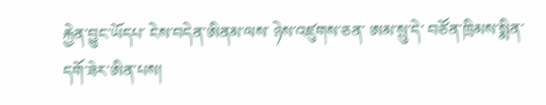རྐྱེན་བྱུང་ཡོདཔ་ ངེས་བདེན་ཨིནམ་ལས་ ཉེས་འཛུགས་ཅན་ ཨམ་སྲུ་དེ་ བཙོན་ཁྲིམས་སྨིན་དགོ་ཟེར་ཨིན་པས།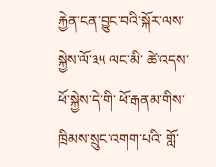རྐྱེན་ངན་བྱུང་བའི་སྐོར་ལས་ སྐྱེས་ལོ་༣༥ ལང་མི་ ཚེ་འདས་ཕོ་སྐྱེས་དེ་གི་ ཕོ་རྒནམ་གིས་ ཁྲིམས་སྲུང་འགག་པའི་ གློ་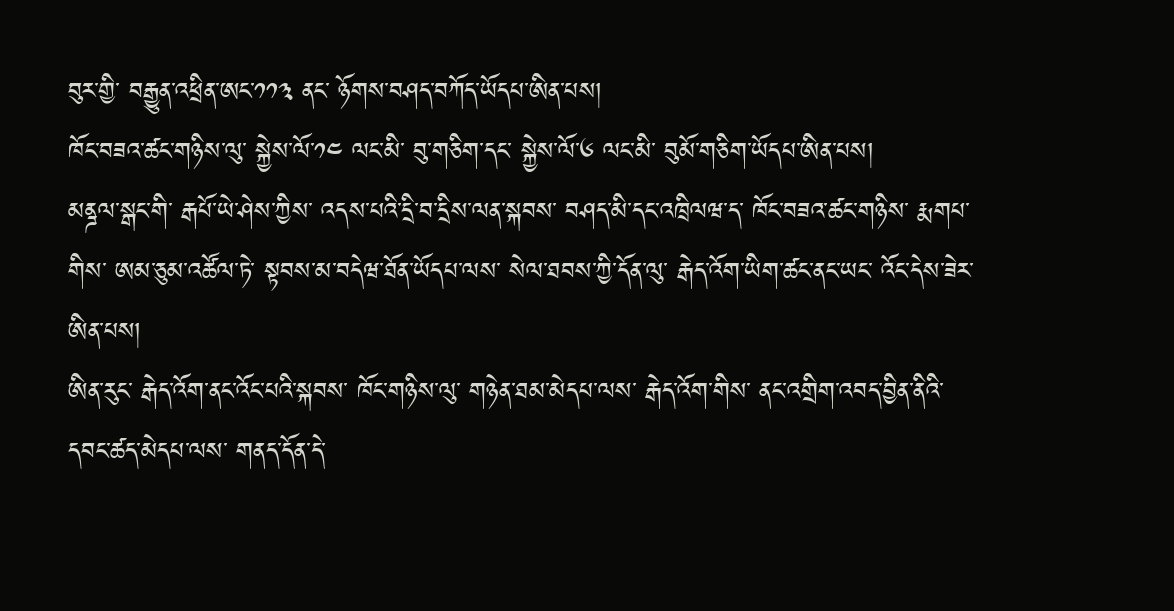བུར་གྱི་ བརྒྱུན་འཕྲིན་ཨང་༡༡༣ ནང་ ཉོགས་བཤད་བཀོད་ཡོདཔ་ཨིན་པས།
ཁོང་བཟའ་ཚང་གཉིས་ལུ་ སྐྱེས་ལོ་༡༤ ལང་མི་ བུ་གཅིག་དང་ སྐྱེས་ལོ་༦ ལང་མི་ བུམོ་གཅིག་ཡོདཔ་ཨིན་པས།
མནྜལ་སྒང་གི་ རྒཔོ་ཡེ་ཤེས་ཀྱིས་ འདས་པའི་དྲི་བ་དྲིས་ལན་སྐབས་ བཤད་མི་དང་འཁྲིལཝ་ད་ ཁོང་བཟའ་ཚང་གཉིས་ རྨགཔ་གིས་ ཨམ་ཅུམ་འཚོལ་ཏེ་ སྟབས་མ་བདེཝ་ཐོན་ཡོདཔ་ལས་ སེལ་ཐབས་ཀྱི་དོན་ལུ་ རྒེད་འོག་ཡིག་ཚང་ནང་ཡང་ འོང་དེས་ཟེར་ཨིན་པས།
ཨིན་རུང་ རྒེད་འོག་ནང་འོང་པའི་སྐབས་ ཁོང་གཉིས་ལུ་ གཉེན་ཐམ་མེདཔ་ལས་ རྒེད་འོག་གིས་ ནང་འགྲིག་འབད་བྱིན་ནིའི་ དབང་ཚད་མེདཔ་ལས་ གནད་དོན་དེ་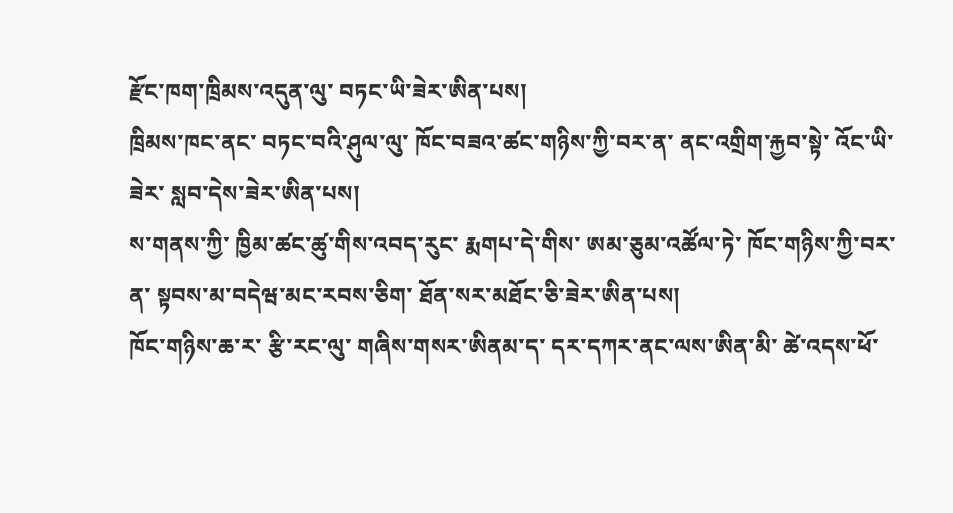རྫོང་ཁག་ཁྲིམས་འདུན་ལུ་ བཏང་ཡི་ཟེར་ཨིན་པས།
ཁྲིམས་ཁང་ནང་ བཏང་བའི་ཤུལ་ལུ་ ཁོང་བཟའ་ཚང་གཉིས་ཀྱི་བར་ན་ ནང་འགྲིག་རྐྱབ་སྟེ་ འོང་ཡི་ཟེར་ སླབ་དེས་ཟེར་ཨིན་པས།
ས་གནས་ཀྱི་ ཁྱིམ་ཚང་ཚུ་གིས་འབད་རུང་ རྨགཔ་དེ་གིས་ ཨམ་ཅུམ་འཚོལ་ཏེ་ ཁོང་གཉིས་ཀྱི་བར་ན་ སྟབས་མ་བདེཝ་མང་རབས་ཅིག་ ཐོན་སར་མཐོང་ཅི་ཟེར་ཨིན་པས།
ཁོང་གཉིས་ཆ་ར་ རྩི་རང་ལུ་ གཞིས་གསར་ཨིནམ་ད་ དར་དཀར་ནང་ལས་ཨིན་མི་ ཚེ་འདས་ཕོ་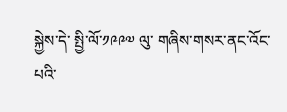སྐྱེས་དེ་ སྤྱི་ལོ་༡༩༩༧ ལུ་ གཞིས་གསར་ནང་འོང་པའི་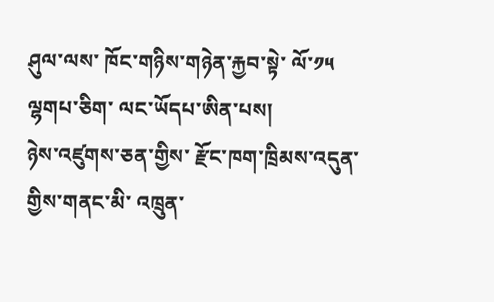ཤུལ་ལས་ ཁོང་གཉིས་གཉེན་རྐྱབ་སྟེ་ ལོ་༡༥ ལྷགཔ་ཅིག་ ལང་ཡོདཔ་ཨིན་པས།
ཉེས་འཛུགས་ཅན་གྱིས་ རྫོང་ཁག་ཁྲིམས་འདུན་གྱིས་གནང་མི་ འཁྲུན་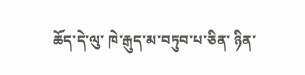ཆོད་དེ་ལུ་ ཁེ་རྒུད་མ་བཏུབ་པ་ཅིན་ ཉིན་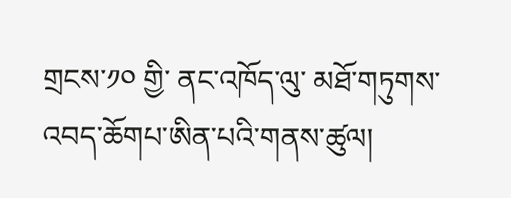གྲངས་༡༠ གྱི་ ནང་འཁོད་ལུ་ མཐོ་གཏུགས་འབད་ཆོགཔ་ཨིན་པའི་གནས་ཚུལ།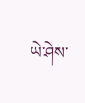ཡེ་ཤེས་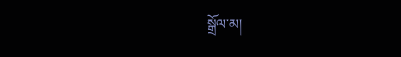སྒྲོལ་མ།